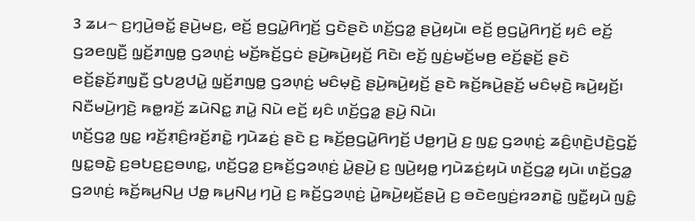3 ꤘꤣ꤮ ꤢ꤬ꤚ꤫ꤣꤧ꤬ꤋꤢꤩ꤭ ꤔꤣꤧ꤬ꤗꤢ꤬, ꤕꤢꤩ꤬ ꤥ꤬ꤞꤣꤧ꤭ꤖꤚꤢꤩ꤬ ꤞꤢꤧꤔꤢꤧ ꤛꤢꤩ꤬ꤞꤤ꤭ ꤔꤣꤧ꤬ꤟꤣꤧ꤯ ꤕꤢꤩ꤬ ꤥ꤬ꤞꤣꤧ꤭ꤖꤚꤢꤩ꤬ ꤟꤢꤨ ꤕꤢꤩ꤬ ꤞꤤꤕꤜꤢꤪ꤬ ꤜ꤫ꤢꤩ꤬ꤊꤜꤥ꤭ ꤞꤤꤛ꤫ꤢꤦ꤬ ꤗꤢꤩ꤬ꤒꤢꤩ꤬ꤞꤢꤦ ꤔꤣꤧ꤬ꤒꤣꤧ꤬ꤟꤢꤩ꤬ ꤖꤢꤧ꤯ ꤕꤢꤩ꤬ ꤜꤢꤦ꤬ꤗꤢꤩ꤬ꤗꤥ꤬ ꤕꤢꤩ꤬ꤔ꤫ꤢꤩ꤬ ꤔꤢꤧ ꤕꤢꤩ꤬ꤔ꤫ꤢꤩ꤬ꤊꤜ꤫ꤢꤪ꤬ ꤞꤝꤤ꤬ꤓꤣꤧ꤭ ꤜ꤫ꤢꤩ꤬ꤊꤜꤥ꤭ ꤞꤤꤛ꤫ꤢꤦ꤬ ꤗꤢꤨꤗ꤫ꤢꤧ꤬ ꤔꤣꤧ꤬ꤒꤣꤧ꤬ꤟꤢꤩ꤬ ꤔꤢꤧ ꤒꤢꤩ꤬ꤒꤣꤧ꤬ꤔꤢꤩ꤬ ꤗꤢꤨꤗ꤫ꤢꤧ꤬ ꤒꤣꤧ꤬ꤟꤢꤩ꤬꤯ ꤡꤢꤪꤗꤣꤧ꤬ꤚꤢꤧ꤬ ꤒꤥ꤭ꤙꤢꤩ꤬ ꤘꤣꤧꤡꤢ꤭ ꤊꤣꤧ꤭ ꤡꤣꤧ ꤕꤢꤩ꤬ ꤟꤢꤨ ꤛꤢꤩ꤬ꤞꤤ꤭ ꤔꤣꤧ꤬ ꤡꤣꤧ꤯
ꤛꤢꤩ꤬ꤞꤤ꤭ ꤜꤢ꤭ ꤙꤢꤩ꤬ꤊ꤫ꤢꤨ꤬ꤙꤢꤩ꤬ꤊꤢꤧ꤭ ꤚꤣꤧꤘꤢꤦ꤬ ꤔꤢꤧ ꤢ꤬ ꤒꤢꤩ꤬ꤥ꤬ꤞꤣꤧ꤭ꤖꤚꤢꤩ꤬ ꤓꤥ꤭ꤚꤣꤧ꤬ ꤢ꤬ ꤜꤢ꤭ ꤞꤤꤛ꤫ꤢꤦ꤬ ꤘꤢꤨ꤬ꤛ꤫ꤢꤧ꤬ꤓꤢꤧ꤬ꤞꤢꤩ꤭ ꤜꤢ꤭ꤋꤢꤧ꤭ ꤢ꤬ꤋꤝꤢ꤬ꤢ꤬ꤋꤛꤢ꤭, ꤛꤢꤩ꤬ꤞꤤ꤭ ꤢ꤬ꤒꤢꤩ꤬ꤞꤤꤛ꤫ꤢꤦ꤬ ꤣꤧ꤭ꤔꤣꤧ꤬ ꤢ꤬ ꤜꤣꤧ꤬ꤟꤥ꤭ ꤚꤣꤧꤘꤢꤦ꤬ꤟꤣꤧ ꤛꤢꤩ꤬ꤞꤤ꤭ ꤟꤣꤧ꤯ ꤛꤢꤩ꤬ꤞꤤ꤭ ꤞꤤꤛ꤫ꤢꤦ꤬ ꤒꤢꤩ꤬ꤒꤣ꤬ꤡꤣ꤬ ꤓꤥ꤭ ꤒꤣ꤬ꤡꤣ꤬ ꤚꤣꤧ꤬ ꤢ꤬ ꤒꤢꤩ꤬ꤞꤤꤛ꤫ꤢꤦ꤬ ꤣꤧ꤭ꤒꤣꤧ꤬ꤟꤢꤩ꤬ꤔꤣꤧ꤬ ꤢ꤬ ꤋꤢꤧꤕꤜꤢꤦ꤬ꤙꤤꤊꤢꤧ꤭ ꤜꤢꤪ꤭ꤟꤣꤧ ꤜꤢꤨ꤭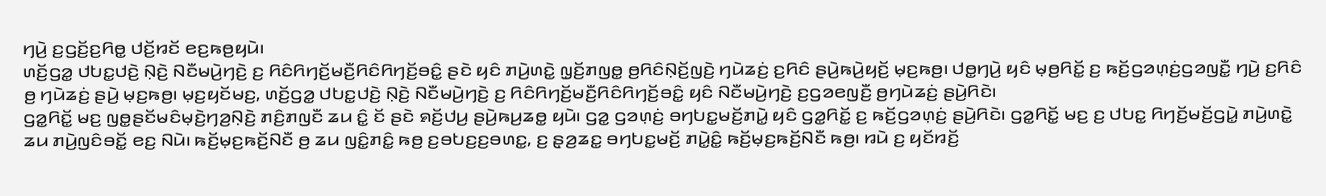ꤚꤣꤧ꤬ ꤢ꤬ꤞꤢꤩ꤬ꤢ꤬ꤖꤥ꤭ ꤓꤢꤩ꤬ꤙꤢꤩ ꤕꤢ꤬ꤒꤥ꤬ꤟꤣꤧ꤯
ꤛꤢꤩ꤬ꤞꤤ꤭ ꤓꤝꤢ꤭ꤓꤢꤧ꤬ ꤡ꤫ꤢꤧ꤬ ꤡꤢꤪꤗꤣꤧ꤬ꤚꤢꤧ꤬ ꤢ꤬ ꤖꤢꤨꤖꤚꤢꤩ꤬ꤗꤢꤪ꤬ꤖꤢꤨꤖꤚꤢꤩ꤬ꤋꤢꤨ꤭ ꤔꤢꤧ ꤟꤢꤨ ꤊꤣꤧ꤬ꤛꤢꤧ꤭ ꤜ꤫ꤢꤩ꤬ꤊꤜꤥ꤭ ꤥ꤬ꤖꤢꤨꤡ꤫ꤢꤩ꤬ꤜꤢꤧ꤬ ꤚꤣꤧꤘꤢꤦ꤬ ꤢ꤬ꤖꤢꤨ ꤔꤣꤧ꤬ꤒꤣꤧ꤬ꤟꤢꤩ꤬ ꤗ꤫ꤢ꤬ꤒꤥ꤬꤯ ꤓꤥ꤭ꤚꤣꤧ꤬ ꤟꤢꤨ ꤗ꤫ꤥ꤬ꤖꤢꤩ꤭ ꤢ꤬ ꤒꤢꤩ꤬ꤞꤤꤛ꤫ꤢꤦ꤬ꤞꤤꤜꤢꤪ꤭ ꤚꤣꤧ꤬ ꤢ꤬ꤖꤢꤨ ꤥ꤬ ꤚꤣꤧꤘꤢꤦ꤬ ꤔꤣꤧ꤬ ꤗ꤫ꤢ꤬ꤒꤥ꤬꤯ ꤗ꤫ꤢ꤬ꤟꤢꤩꤗꤢ꤬, ꤛꤢꤩ꤬ꤞꤤ꤭ ꤓꤝꤢ꤭ꤓꤢꤧ꤬ ꤡ꤫ꤢꤧ꤬ ꤡꤢꤪꤗꤣꤧ꤬ꤚꤢꤧ꤬ ꤢ꤬ ꤖꤢꤨꤖꤚꤢꤩ꤬ꤗꤢꤪ꤬ꤖꤢꤨꤖꤚꤢꤩ꤬ꤋꤢꤨ꤭ ꤟꤢꤨ ꤡꤢꤪꤗꤣꤧ꤬ꤚꤢꤧ꤬ ꤢ꤬ꤞꤤꤕꤜꤢꤪ꤬ ꤥ꤬ꤚꤣꤧꤘꤢꤦ꤬ ꤔꤣꤧ꤬ꤖꤢꤧ꤯
ꤞꤤ꤭ꤖꤢꤩ꤭ ꤗꤢ꤬ ꤜꤥ꤭ꤔꤢꤩꤗꤢꤨꤗ꤫ꤢꤧ꤬ꤚꤤ꤬ꤡ꤫ꤢꤧ꤬ ꤊꤢꤨ꤬ꤊꤜꤢꤪ ꤘꤣ ꤢꤨ꤭ ꤢꤩ ꤔꤢꤧ ꤎꤢꤩ꤬ꤓꤣ꤬ ꤔꤣꤧ꤬ꤒꤣ꤬ꤘꤥ꤭ ꤟꤣꤧ꤯ ꤞꤤ꤭ ꤞꤤꤛ꤫ꤢꤦ꤬ ꤋꤚꤝꤢ꤭ꤗꤢꤩ꤬ꤊꤣꤧ꤭ ꤟꤢꤨ ꤞꤤ꤭ꤖꤢꤩ꤭ ꤢ꤬ ꤒꤢꤩ꤬ꤞꤤꤛ꤫ꤢꤦ꤬ ꤔꤣꤧ꤬ꤖꤢꤧ꤯ ꤞꤤ꤭ꤖꤢꤩ꤭ ꤗꤢ꤬ ꤢ꤬ ꤓꤝꤢ꤭ ꤖꤚꤢꤩ꤬ꤗꤢꤩ꤬ꤞꤣꤧ꤭ ꤊꤣꤧ꤬ꤛꤢꤧ꤭ ꤘꤣ ꤊꤣꤧ꤬ꤜꤢꤨꤋꤢꤩ꤭ ꤕꤢ꤬ ꤡꤣꤧ꤯ ꤒꤢꤩ꤬ꤗ꤫ꤢ꤬ꤒꤢꤩ꤬ꤡꤢꤪ ꤥ꤬ ꤘꤣ ꤜꤢꤨ꤭ꤊꤢꤨ꤭ ꤒꤥ꤬ ꤢ꤬ꤋꤝꤢ꤬ꤢ꤬ꤋꤛꤢ꤭, ꤢ꤬ ꤔ꤫ꤤ꤬ꤘꤢ꤭ ꤋꤚꤝꤢ꤭ꤗꤢꤩ꤬ ꤊꤣꤧ꤭ꤢꤨ꤭ ꤒꤢꤩ꤬ꤗ꤫ꤢ꤬ꤒꤢꤩ꤬ꤡꤢꤪ ꤒꤥ꤬꤯ ꤙꤣꤧ ꤢ꤬ ꤟꤢꤩꤙꤢꤩ꤬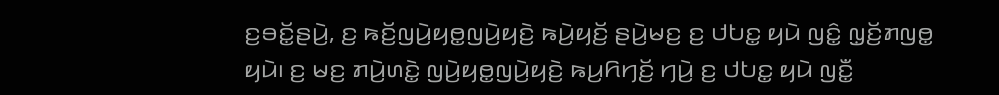ꤢ꤬ꤋꤢꤩ꤭ꤔꤣꤧ꤬, ꤢ꤬ ꤒꤢꤩ꤬ꤜꤣꤧ꤬ꤟꤥ꤭ꤜꤣꤧ꤬ꤟꤢꤧ꤬ ꤒꤣꤧ꤬ꤟꤢꤩ꤬ ꤔꤣꤧ꤬ꤗꤢ꤬ ꤢ꤬ ꤓꤝꤢ꤭ ꤟꤣꤧ ꤜꤢꤨ꤭ ꤜ꤫ꤢꤩ꤬ꤊꤜꤥ꤭ ꤟꤣꤧ꤯ ꤢ꤬ ꤗꤢ꤬ ꤊꤣꤧ꤬ꤛꤢꤧ꤭ ꤜꤣꤧ꤬ꤟꤥ꤭ꤜꤣꤧ꤬ꤟꤢꤧ꤬ ꤒꤣ꤬ꤖꤚꤢꤩ꤬ ꤚꤣꤧ꤬ ꤢ꤬ ꤓꤝꤢ꤭ ꤟꤣꤧ ꤜꤢꤪ꤭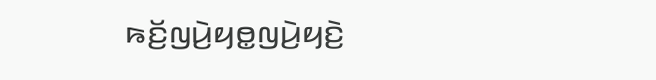ꤒꤢꤩ꤬ꤜꤣꤧ꤬ꤟꤥ꤭ꤜꤣꤧ꤬ꤟꤢꤧ꤬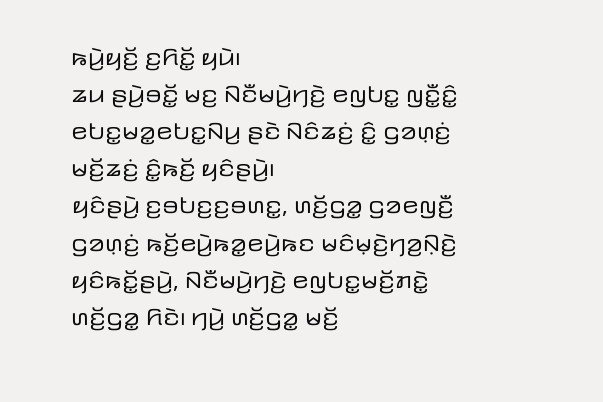ꤒꤣꤧ꤬ꤟꤢꤩ꤬ ꤢ꤬ꤖꤢꤩ꤭ ꤟꤣꤧ꤯
ꤘꤣ ꤔꤣꤧ꤬ꤋꤢꤩ꤭ ꤗꤢ꤬ ꤡꤢꤪꤗꤣꤧ꤬ꤚꤢꤧ꤬ ꤕꤜꤝꤢ꤭ ꤜꤢꤪ꤭ꤢꤨ꤭ ꤕꤝꤢ꤭ꤗꤤ꤭ꤕꤝꤢ꤭ꤡꤣ꤬ ꤔꤢꤧ ꤡꤢꤨꤘꤢꤦ꤬ ꤢꤨ꤭ ꤞꤤꤛ꤫ꤢꤦ꤬ ꤗꤢꤩ꤬ꤘꤢꤦ꤬ ꤢꤨ꤭ꤒꤢꤩ꤬ ꤟꤢꤨꤔꤣꤧ꤬꤯
ꤟꤢꤨꤔꤣꤧ꤬ ꤢ꤬ꤋꤝꤢ꤬ꤢ꤬ꤋꤛꤢ꤭, ꤛꤢꤩ꤬ꤞꤤ꤭ ꤞꤤꤕꤜꤢꤪ꤬ ꤞꤤꤛ꤫ꤢꤦ꤬ ꤒꤢꤩ꤬ꤕꤣꤧ꤬ꤒꤤ꤭ꤕꤣꤧ꤬ꤒꤢ ꤗꤢꤨꤗ꤫ꤢꤧ꤬ꤚꤤ꤬ꤡ꤫ꤢꤧ꤬ ꤟꤢꤨꤒꤢꤩ꤭ꤔꤣꤧ꤬, ꤡꤢꤪꤗꤣꤧ꤬ꤚꤢꤧ꤬ ꤕꤜꤝꤢ꤭ꤗꤢꤩ꤬ꤊꤢꤧ꤭ ꤛꤢꤩ꤬ꤞꤤ꤭ ꤖꤢꤧ꤯ ꤚꤣꤧ꤬ ꤛꤢꤩ꤬ꤞꤤ꤭ ꤗꤢꤩ꤬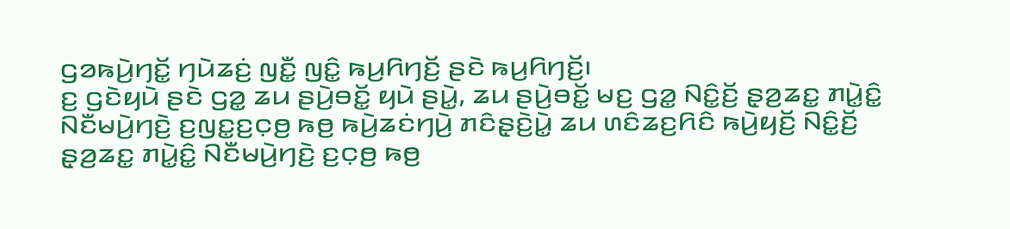ꤞꤤꤒꤣꤧ꤬ꤚꤢꤩ꤭ ꤚꤣꤧꤘꤢꤦ꤬ ꤜꤢꤪ꤭ ꤜꤢꤨ꤭ ꤒꤣ꤬ꤖꤚꤢꤩ꤬ ꤔꤢꤧ ꤒꤣ꤬ꤖꤚꤢꤩ꤬꤯
ꤢ꤬ ꤞꤢꤧꤟꤣꤧ ꤔꤢꤧ ꤞꤤ꤭ ꤘꤣ ꤔꤣꤧ꤬ꤋꤢꤩ꤭ ꤟꤣꤧ ꤔꤣꤧ꤭, ꤘꤣ ꤔꤣꤧ꤬ꤋꤢꤩ꤭ ꤗꤢ꤬ ꤞꤤ꤭ ꤡꤢꤨ꤭ꤢꤩ꤬ ꤔ꤫ꤤ꤬ꤘꤢ꤭ ꤊꤣꤧ꤭ꤢꤨ꤭ ꤡꤢꤪꤗꤣꤧ꤬ꤚꤢꤧ꤬ ꤢ꤬ꤜꤢ꤭ꤢ꤬ꤍ꤫ꤥ꤬ ꤒꤥ꤬ ꤒꤣꤧ꤬ꤘꤢꤦꤚꤣꤧ꤬ ꤊꤢꤨꤔ꤫ꤢꤧ꤬ꤣꤧ꤭ ꤘꤣ ꤛꤢꤨꤘꤢ꤬ꤖꤢꤨ ꤒꤣꤧ꤬ꤟꤢꤩ꤬ ꤡꤢꤨ꤭ꤢꤩ꤬ ꤔ꤫ꤤ꤬ꤘꤢ꤭ ꤊꤣꤧ꤭ꤢꤨ꤭ ꤡꤢꤪꤗꤣꤧ꤬ꤚꤢꤧ꤬ ꤢ꤬ꤍ꤫ꤥ꤬ ꤒꤥ꤬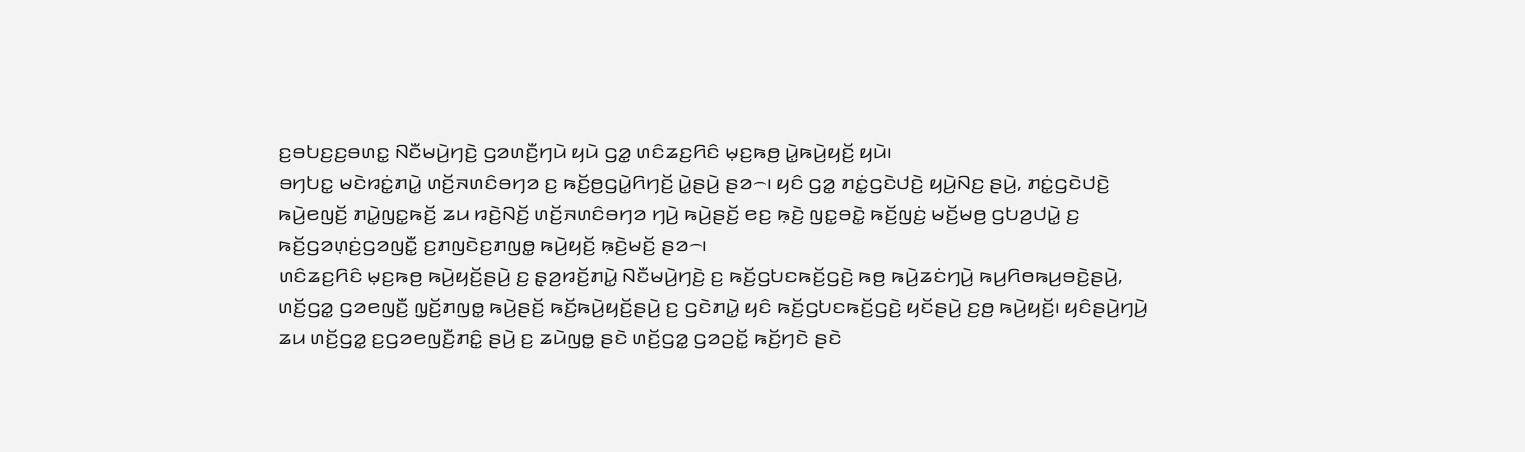ꤢ꤬ꤋꤝꤢ꤬ꤢ꤬ꤋꤛꤢ꤭ ꤡꤢꤪꤗꤣꤧ꤬ꤚꤢꤧ꤬ ꤞꤤꤛꤢꤪ꤬ꤚꤣꤧ ꤟꤣꤧ ꤞꤤ꤭ ꤛꤢꤨꤘꤢ꤬ꤖꤢꤨ ꤗ꤫ꤢ꤬ꤒꤥ꤬ ꤣꤧ꤭ꤒꤣꤧ꤬ꤟꤢꤩ꤬ ꤟꤣꤧ꤯
ꤋꤚꤝꤢ꤭ ꤗꤢꤧꤙꤢꤦ꤭ꤊꤣꤧ꤭ ꤛꤢꤩ꤬ꤏꤛꤢꤨꤋꤚꤤ ꤢ꤬ ꤒꤢꤩ꤬ꤥ꤬ꤞꤣꤧ꤭ꤖꤚꤢꤩ꤬ ꤣꤧ꤭ꤔꤣꤧ꤬ ꤔꤤ꤮꤯ ꤟꤢꤨ ꤞꤤ꤭ ꤊꤢꤦ꤭ꤞꤢꤧꤓꤢꤧ꤬ ꤟꤣꤧ꤬ꤡꤢ꤬ ꤔꤣꤧ꤬, ꤊꤢꤦ꤭ꤞꤢꤧꤓꤢꤧ꤬ ꤒꤣꤧ꤬ꤕꤜꤢꤩ꤬ ꤊꤣꤧ꤭ꤜꤢ꤭ꤒꤢꤩ꤬ ꤘꤣ ꤙꤢꤧ꤬ꤡꤢꤩ꤬ ꤛꤢꤩ꤬ꤏꤛꤢꤨꤋꤚꤤ ꤚꤣꤧ꤬ ꤒꤣꤧ꤬ꤔꤢꤩ꤬ ꤕꤢ꤬ ꤒ꤫ꤢꤧ꤬ ꤜꤢ꤭ꤋꤢꤧ꤭ ꤒꤢꤩ꤬ꤜꤢꤦ꤬ ꤗꤢꤩ꤬ꤗꤥ꤬ ꤞꤝꤤ꤬ꤓꤣꤧ꤭ ꤢ꤬ ꤒꤢꤩ꤬ꤞꤤꤛ꤫ꤢꤦ꤬ꤞꤤꤜꤢꤪ꤭ ꤢ꤬ꤊꤜꤢꤧꤢ꤬ꤊꤜꤥ꤭ ꤒꤣꤧ꤬ꤟꤢꤩ꤬ ꤒ꤫ꤢꤧ꤬ꤗꤢꤩ꤬ ꤔꤤ꤮꤯
ꤛꤢꤨꤘꤢ꤬ꤖꤢꤨ ꤗ꤫ꤢ꤬ꤒꤥ꤬ ꤒꤣꤧ꤬ꤟꤢꤩ꤬ꤔꤣꤧ꤬ ꤢ꤬ ꤔ꤫ꤤ꤬ꤙꤢꤩ꤬ꤊꤣꤧ꤭ ꤡꤢꤪꤗꤣꤧ꤬ꤚꤢꤧ꤬ ꤢ꤬ ꤒꤢꤩ꤬ꤞꤝꤢꤒꤢꤩ꤬ꤞꤢꤧ꤬ ꤒꤥ꤬ ꤒꤣꤧ꤬ꤘꤢꤦꤚꤣꤧ꤬ ꤒꤣ꤬ꤖꤥꤒꤣ꤬ꤋꤢꤧ꤬ꤔꤣꤧ꤬, ꤛꤢꤩ꤬ꤞꤤ꤭ ꤞꤤꤕꤜꤢꤪ꤬ ꤜ꤫ꤢꤩ꤬ꤊꤜꤥ꤭ ꤒꤣꤧ꤬ꤔꤢꤩ꤬ ꤒꤢꤩ꤬ꤒꤣꤧ꤬ꤟꤢꤩ꤬ꤔꤣꤧ꤬ ꤢ꤬ ꤞꤢꤧꤊꤣꤧ꤭ ꤟꤢꤨ ꤒꤢꤩ꤬ꤞꤝꤢꤒꤢꤩ꤬ꤞꤢꤧ꤬ ꤟꤢꤩꤔꤣꤧ꤬ ꤢ꤬ꤥ꤬ ꤒꤣꤧ꤬ꤟꤢꤩ꤬꤯ ꤟꤢꤨꤔꤣꤧ꤬ꤚꤣꤧ꤬ ꤘꤣ ꤛꤢꤩ꤬ꤞꤤ꤭ ꤢ꤬ꤞꤤꤕꤜꤢꤪ꤬ꤊꤢꤨ꤭ ꤔꤣꤧ꤬ ꤢ꤬ ꤘꤣꤧꤜꤥ꤭ ꤔꤢꤧ ꤛꤢꤩ꤬ꤞꤤ꤭ ꤞꤤꤑꤢꤩ꤭ ꤒꤢꤩ꤬ꤚꤢꤧ ꤔꤢꤧ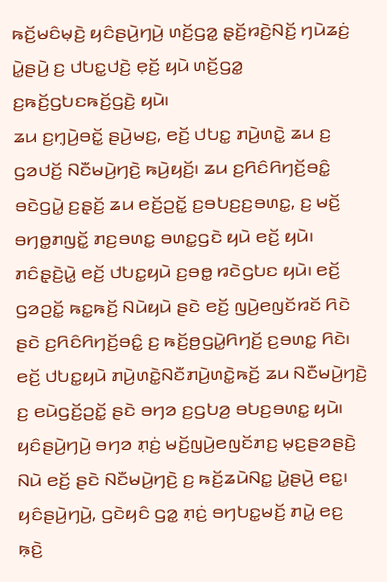ꤒꤢꤩ꤬ꤗꤢꤨꤗ꤫ꤢꤧ꤬ ꤟꤢꤨꤔꤣꤧ꤬ꤚꤣꤧ꤬ ꤛꤢꤩ꤬ꤞꤤ꤭ ꤔ꤫ꤢꤩ꤬ꤙꤢꤧ꤬ꤡꤢꤩ꤬ ꤚꤣꤧꤘꤢꤦ꤬ ꤣꤧ꤭ꤔꤣꤧ꤬ ꤢ꤬ ꤓꤝꤢ꤭ꤓꤢꤧ꤬ ꤕ꤫ꤢꤩ꤬ ꤟꤣꤧ ꤛꤢꤩ꤬ꤞꤤ꤭ ꤢ꤬ꤒꤢꤩ꤬ꤞꤝꤢꤒꤢꤩ꤬ꤞꤢꤧ꤬ ꤟꤣꤧ꤯
ꤘꤣ ꤢ꤬ꤚ꤫ꤣꤧ꤬ꤋꤢꤩ꤭ ꤔꤣꤧ꤬ꤗꤢ꤬, ꤕꤢꤩ꤬ ꤓꤝꤢ꤭ ꤊꤣꤧ꤬ꤛꤢꤧ꤭ ꤘꤣ ꤢ꤬ ꤞꤤꤓꤢꤩ꤬ ꤡꤢꤪꤗꤣꤧ꤬ꤚꤢꤧ꤬ ꤒꤣꤧ꤬ꤟꤢꤩ꤬꤯ ꤘꤣ ꤢ꤬ꤖꤢꤨꤖꤚꤢꤩ꤬ꤋꤢꤨ꤭ ꤋꤢꤧꤞꤣꤧ꤭ ꤢ꤬ꤔ꤫ꤢꤩ꤬ ꤘꤣ ꤕꤢꤩ꤬ꤑꤢꤩ꤭ ꤢ꤬ꤋꤝꤢ꤬ꤢ꤬ꤋꤛꤢ꤭, ꤢ꤬ ꤗꤢꤩ꤬ ꤋꤚꤥ꤭ꤊꤜꤢꤩ꤭ ꤊꤢ꤬ꤋꤛꤢ꤭ ꤋꤛꤢ꤭ꤞꤢꤧ ꤟꤣꤧ ꤕꤢꤩ꤬ ꤟꤣꤧ꤯ ꤊꤢꤨꤔ꤫ꤢꤧ꤬ꤣꤧ꤭ ꤕꤢꤩ꤬ ꤓꤝꤢ꤭ꤟꤣꤧ ꤢ꤬ꤋꤥ꤭ ꤙꤢꤧꤞꤝꤢ ꤟꤣꤧ꤯ ꤕꤢꤩ꤬ ꤞꤤꤑꤢꤩ꤭ ꤒꤢ꤭ꤒꤢꤩ꤬ ꤡꤣꤧꤟꤣꤧ ꤔꤢꤧ ꤕꤢꤩ꤬ ꤜꤣꤧ꤬ꤕꤜꤢꤩꤙꤢꤩ ꤖꤢꤧ ꤔꤢꤧ ꤢ꤬ꤖꤢꤨꤖꤚꤢꤩ꤬ꤋꤢꤨ꤭ ꤢ꤬ ꤒꤢꤩ꤬ꤥ꤬ꤞꤣꤧ꤭ꤖꤚꤢꤩ꤬ ꤢ꤬ꤋꤛꤢ꤭ ꤖꤢꤧ꤯
ꤕꤢꤩ꤬ ꤓꤝꤢ꤭ꤟꤣꤧ ꤊꤣꤧ꤬ꤛꤢꤧ꤭ꤡꤢꤪꤊꤣꤧ꤬ꤛꤢꤧ꤭ꤒꤢꤩ꤬ ꤘꤣ ꤡꤢꤪꤗꤣꤧ꤬ꤚꤢꤧ꤬ ꤢ꤬ ꤕꤣꤧꤞꤢꤩ꤬ꤑꤢꤩ꤭ ꤔꤢꤧ ꤋꤚꤤ ꤢ꤬ꤞꤝꤤ꤬ ꤋꤝꤢ꤬ꤋꤛꤢ꤭ ꤟꤣꤧ꤯ ꤟꤢꤨꤔꤣꤧ꤬ꤚꤣꤧ꤬ ꤋꤚꤤ ꤊ꤫ꤢꤦ꤬ ꤗꤢꤩ꤬ꤜꤣꤧ꤬ꤕꤜꤢꤩꤊꤢ꤬ ꤗ꤫ꤢ꤬ꤔꤤꤔꤢꤧ꤬ ꤡꤣꤧ ꤕꤢꤩ꤬ ꤔꤢꤧ ꤡꤢꤪꤗꤣꤧ꤬ꤚꤢꤧ꤬ ꤢ꤬ ꤒꤢꤩ꤬ꤘꤣꤧꤡꤢ꤭ ꤣꤧ꤭ꤔꤣꤧ꤬ ꤕꤢ꤭꤯
ꤟꤢꤨꤔꤣꤧ꤬ꤚꤣꤧ꤬, ꤞꤢꤧꤟꤢꤨ ꤞꤤ꤭ ꤊ꤫ꤢꤦ꤬ ꤋꤚꤝꤢ꤭ꤗꤢꤩ꤬ ꤊꤣꤧ꤭ ꤕꤢ꤬ ꤒ꤫ꤢꤧ꤬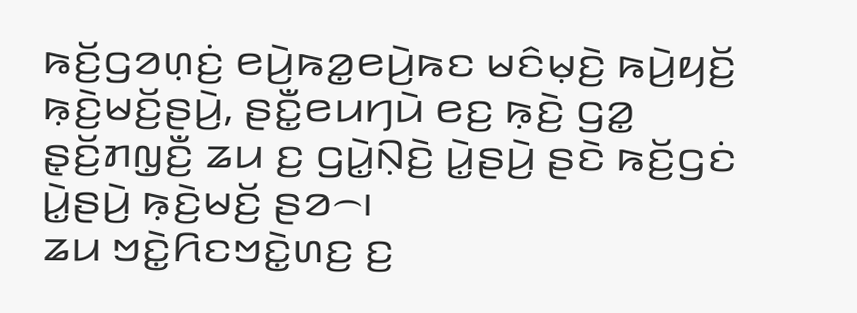ꤒꤢꤩ꤬ꤞꤤꤛ꤫ꤢꤦ꤬ ꤕꤣꤧ꤬ꤒꤤ꤭ꤕꤣꤧ꤬ꤒꤢ ꤗꤢꤨꤗ꤫ꤢꤧ꤬ ꤒꤣꤧ꤬ꤟꤢꤩ꤬ ꤒ꤫ꤢꤧ꤬ꤗꤢꤩ꤬ꤔꤣꤧ꤬, ꤔꤢꤪ꤭ꤕꤣꤚꤣꤧ ꤕꤢ꤬ ꤒ꤫ꤢꤧ꤬ ꤞꤤ꤭ ꤔ꤫ꤢꤩ꤬ꤊꤜ꤫ꤢꤪ꤬ ꤘꤣ ꤢ꤬ ꤞꤣꤧ꤭ꤡ꤫ꤢꤧ꤬ ꤣꤧ꤭ꤔꤣꤧ꤬ ꤔꤢꤧ ꤒꤢꤩ꤬ꤞꤢꤦ ꤣꤧ꤭ꤔꤣꤧ꤬ ꤒ꤫ꤢꤧ꤬ꤗꤢꤩ꤬ ꤔꤤ꤮꤯
ꤘꤣ ꤠꤢꤧ꤭ꤖꤢꤠꤢꤧ꤭ꤛꤢ꤬ ꤢ꤬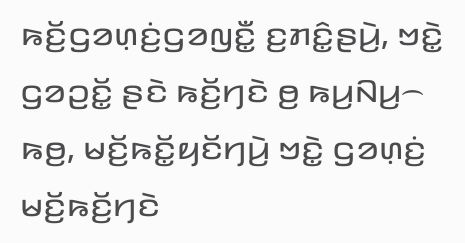ꤒꤢꤩ꤬ꤞꤤꤛ꤫ꤢꤦ꤬ꤞꤤꤜꤢꤪ꤭ ꤢ꤬ꤊꤢꤨ꤭ꤔꤣꤧ꤬, ꤠꤢꤧ꤭ ꤞꤤꤑꤢꤩ꤭ ꤔꤢꤧ ꤒꤢꤩ꤬ꤚꤢꤧ ꤥ꤬ ꤒꤣ꤬ꤡꤣ꤬꤮ ꤒꤥ꤬, ꤗꤢꤩ꤬ꤒꤢꤩ꤭ꤟꤢꤩꤚꤣꤧ꤬ ꤠꤢꤧ꤭ ꤞꤤꤛ꤫ꤢꤦ꤬ ꤗꤢꤩ꤬ꤒꤢꤩ꤬ꤚꤢꤧ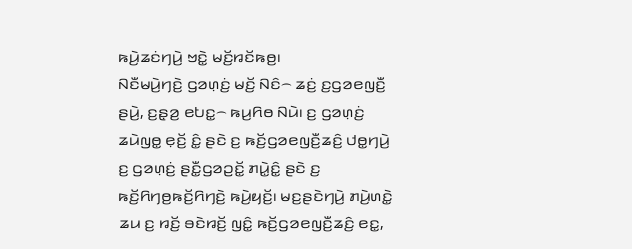ꤒꤣꤧ꤬ꤘꤢꤦꤚꤣꤧ꤬ ꤠꤢꤧ꤭ ꤗꤢꤩ꤬ꤙꤢꤩꤒꤥ꤬꤯
ꤡꤢꤪꤗꤣꤧ꤬ꤚꤢꤧ꤬ ꤞꤤꤛ꤫ꤢꤦ꤬ ꤗꤢꤩ꤬ ꤡꤢꤨ꤮ ꤘꤢꤦ꤬ ꤢ꤬ꤞꤤꤕꤜꤢꤪ꤬ ꤔꤣꤧ꤬, ꤢ꤬ꤔ꤫ꤤ꤬ ꤕꤝꤢ꤭꤮ ꤒꤣ꤬ꤖꤥ ꤡꤣꤧ꤯ ꤢ꤬ ꤞꤤꤛ꤫ꤢꤦ꤬ ꤘꤣꤧꤜꤥ꤭ ꤕ꤫ꤢꤩ꤬ ꤢꤨ꤭ ꤔꤢꤧ ꤢ꤬ ꤒꤢꤩ꤬ꤞꤤꤕꤜꤢꤪ꤬ꤘꤢꤨ꤬ ꤓꤥ꤭ꤚꤣꤧ꤬ ꤢ꤬ ꤞꤤꤛ꤫ꤢꤦ꤬ ꤔꤢꤪ꤭ꤞꤤꤑꤢꤩ꤭ ꤊꤣꤧ꤭ꤢꤨ꤭ ꤔꤢꤧ ꤢ꤬ ꤒꤢꤩ꤬ꤖꤚꤥ꤬ꤒꤢꤩ꤬ꤖꤚꤢꤧ꤬ ꤒꤣꤧ꤬ꤟꤢꤩ꤬꤯ ꤗꤢ꤬ꤔꤢꤧꤚꤣꤧ꤬ ꤊꤣꤧ꤬ꤛꤢꤧ꤭ ꤘꤣ ꤢ꤬ ꤙꤢꤩ꤬ ꤋꤢꤧꤙꤢꤩ꤬ ꤜꤢꤨ꤭ ꤒꤢꤩ꤬ꤞꤤꤕꤜꤢꤪ꤬ꤘꤢꤨ꤬ ꤕꤢ꤭,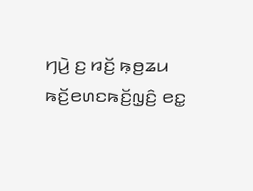ꤚꤣꤧ꤬ ꤢ꤬ ꤙꤢꤩ꤬ ꤒ꤫ꤥ꤬ꤘꤣ ꤒꤢꤩ꤬ꤕꤛꤢꤒꤢꤩ꤬ꤜ꤫ꤢꤨ꤬ ꤕꤢ꤭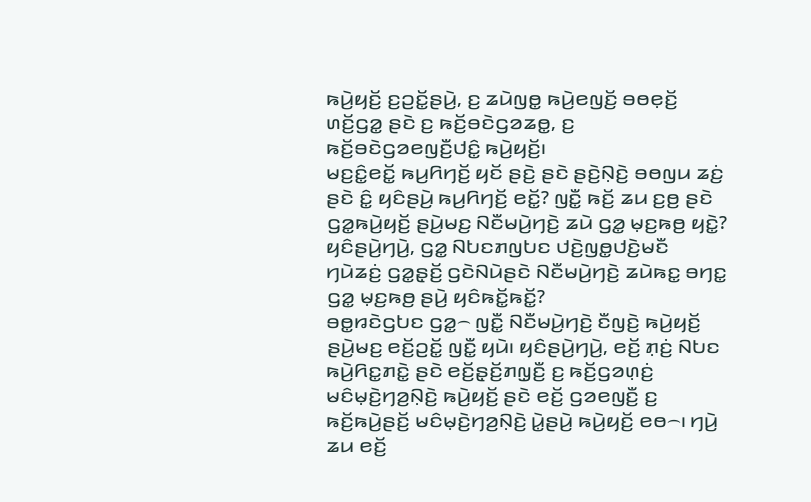ꤒꤣꤧ꤬ꤟꤢꤩ꤬ ꤢ꤬ꤑꤢꤩ꤭ꤔꤣꤧ꤬, ꤢ꤬ ꤘꤣꤧꤜꤥ꤭ ꤒꤣꤧ꤬ꤕꤜꤢꤩ꤬ ꤋꤥꤕ꤫ꤢꤩ꤬ ꤛꤢꤩ꤬ꤞꤤ꤭ ꤔꤢꤧ ꤢ꤬ ꤒꤢꤩ꤬ꤋꤢꤧꤞꤤꤘꤥ꤭, ꤢ꤬ ꤒꤢꤩ꤬ꤋꤢꤧꤞꤤꤕꤜꤢꤪ꤬ꤓꤢꤨ꤭ ꤒꤣꤧ꤬ꤟꤢꤩ꤬꤯
ꤗꤢ꤬ꤢꤨ꤭ꤕꤢꤩ꤭ ꤒꤣ꤬ꤖꤚꤢꤩ꤬ ꤟꤢꤩ ꤔꤢꤧ꤬ ꤔꤢꤧ ꤔꤢꤧ꤬ꤡ꤫ꤢꤧ꤬ ꤋꤥꤜꤣ ꤘꤢꤦ꤬ ꤔꤢꤧ ꤢꤨ꤭ ꤟꤢꤨꤔꤣꤧ꤬ ꤒꤣ꤬ꤖꤚꤢꤩ꤬ ꤕꤢꤩ꤭? ꤜꤢꤪ꤭ ꤒꤢꤩ꤬ ꤘꤣ ꤢ꤬ꤥ꤬ ꤔꤢꤧ ꤞꤤ꤭ꤒꤣꤧ꤬ꤟꤢꤩ꤬ ꤔꤣꤧ꤬ꤗꤢ꤬ ꤡꤢꤪꤗꤣꤧ꤬ꤚꤢꤧ꤬ ꤘꤣꤧ ꤞꤤ꤭ ꤗ꤫ꤢ꤬ꤒꤥ꤬ ꤟꤢꤧ꤭? ꤟꤢꤨꤔꤣꤧ꤬ꤚꤣꤧ꤬, ꤞꤤ꤭ ꤡꤝꤢꤊꤜꤝꤢ ꤓꤢꤧ꤬ꤜꤥ꤭ꤓꤢꤧ꤬ꤗꤢꤪ ꤚꤣꤧꤘꤢꤦ꤬ ꤞꤤ꤭ꤔ꤫ꤢꤩ꤬ ꤞꤢꤧꤡꤣꤧꤔꤢꤧ ꤡꤢꤪꤗꤣꤧ꤬ꤚꤢꤧ꤬ ꤘꤣꤧꤒꤢ꤭ ꤋꤚꤢ꤭ ꤞꤤ꤭ ꤗ꤫ꤢ꤬ꤒꤥ꤬ ꤔꤣꤧ꤬ ꤟꤢꤨꤒꤢꤩ꤭ꤒꤢꤩ꤭?
ꤋꤥ꤭ꤙꤢꤧꤞꤝꤢ ꤞꤤ꤭꤮ ꤜꤢꤪ꤭ ꤡꤢꤪꤗꤣꤧ꤬ꤚꤢꤧ꤬ ꤢꤪꤜꤢꤧ꤬ ꤒꤣꤧ꤬ꤟꤢꤩ꤬ ꤔꤣꤧ꤬ꤗꤢ꤬ ꤕꤢꤩ꤬ꤑꤢꤩ꤭ ꤜꤢꤪ꤭ ꤟꤣꤧ꤯ ꤟꤢꤨꤔꤣꤧ꤬ꤚꤣꤧ꤬, ꤕꤢꤩ꤬ ꤊ꤫ꤢꤦ꤬ ꤡꤝꤢ ꤒꤣꤧ꤬ꤖꤢ꤭ꤊꤢꤧ꤭ ꤔꤢꤧ ꤕꤢꤩ꤬ꤔ꤫ꤢꤩ꤬ꤊꤜ꤫ꤢꤪ꤬ ꤢ꤬ ꤒꤢꤩ꤬ꤞꤤꤛ꤫ꤢꤦ꤬ ꤗꤢꤨꤗ꤫ꤢꤧ꤬ꤚꤤ꤬ꤡ꤫ꤢꤧ꤬ ꤒꤣꤧ꤬ꤟꤢꤩ꤬ ꤔꤢꤧ ꤕꤢꤩ꤬ ꤞꤤꤕꤜꤢꤪ꤬ ꤢ꤬ ꤒꤢꤩ꤬ꤒꤣꤧ꤬ꤔꤢꤩ꤬ ꤗꤢꤨꤗ꤫ꤢꤧ꤬ꤚꤤ꤬ꤡ꤫ꤢꤧ꤬ ꤣꤧ꤭ꤔꤣꤧ꤬ ꤒꤣꤧ꤬ꤟꤢꤩ꤬ ꤕꤥ꤮꤯ ꤚꤣꤧ꤬ ꤘꤣ ꤕꤢꤩ꤬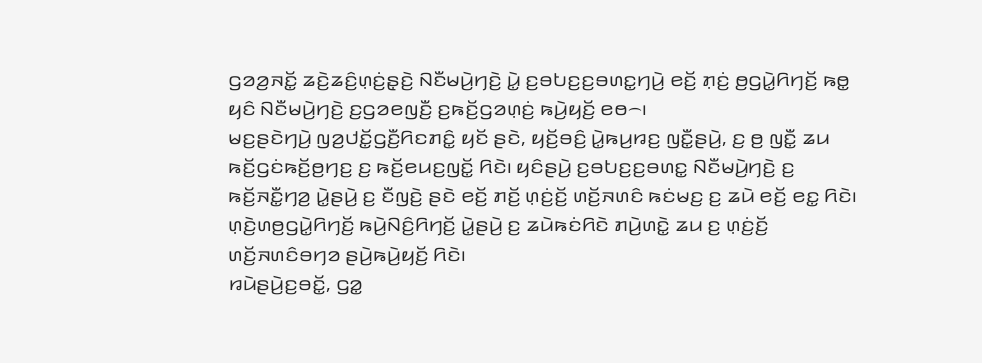ꤞꤤꤤ꤬ꤏꤢꤩ꤭ ꤘꤢꤧ꤬ꤘꤢꤨ꤬ꤛ꤫ꤢꤦ꤬ꤔ꤫ꤢꤧ꤬ ꤡꤢꤪꤗꤣꤧ꤬ꤚꤢꤧ꤬ ꤣꤧ꤭ ꤢ꤬ꤋꤝꤢ꤬ꤢ꤬ꤋꤛꤢ꤭ꤚꤣꤧ꤬ ꤕꤢꤩ꤬ ꤊ꤫ꤢꤦ꤬ ꤥ꤬ꤞꤣꤧ꤭ꤖꤚꤢꤩ꤬ ꤒꤥ꤭ ꤟꤢꤨ ꤡꤢꤪꤗꤣꤧ꤬ꤚꤢꤧ꤬ ꤢ꤬ꤞꤤꤕꤜꤢꤪ꤬ ꤢ꤬ꤒꤢꤩ꤬ꤞꤤꤛ꤫ꤢꤦ꤬ ꤒꤣꤧ꤬ꤟꤢꤩ꤬ ꤕꤥ꤮꤯
ꤗꤢ꤬ꤔꤢꤧꤚꤣꤧ꤬ ꤜꤤ꤬ꤓꤢꤩ꤭ꤞꤢꤪ꤬ꤖꤢꤊꤢꤨ꤭ ꤟꤢꤩ ꤔꤢꤧ, ꤟꤢꤩ꤬ꤋꤢꤨ꤬ ꤣꤧ꤭ꤒꤣ꤬ꤙꤢ꤬ ꤜꤢꤪ꤭ꤔꤣꤧ꤬, ꤢ꤬ ꤥ꤬ ꤜꤢꤪ꤭ ꤘꤣ ꤒꤢꤩ꤬ꤞꤢꤦꤒꤢꤩ꤬ꤥ꤬ꤚꤢ꤬ ꤢ꤬ ꤒꤢꤩ꤬ꤕꤣꤢ꤬ꤜꤢꤩ꤭ ꤖꤢꤧ꤯ ꤟꤢꤨꤔꤣꤧ꤬ ꤢ꤬ꤋꤝꤢ꤬ꤢ꤬ꤋꤛꤢ꤭ ꤡꤢꤪꤗꤣꤧ꤬ꤚꤢꤧ꤬ ꤢ꤬ ꤒꤢꤩ꤬ꤏꤢꤪ꤭ꤚꤤ꤬ ꤣꤧ꤭ꤔꤣꤧ꤬ ꤢ꤬ ꤢꤪꤜꤢꤧ꤬ ꤔꤢꤧ ꤕꤢꤩ꤬ ꤊꤢꤩ꤬ ꤛ꤫ꤢꤦ꤬ꤢꤩ꤬ ꤛꤢꤩ꤬ꤏꤛꤢꤨ ꤒꤢꤦꤗꤢ꤬ ꤢ꤬ ꤘꤣꤧ ꤕꤢꤩ꤬ ꤕꤢ꤭ ꤖꤢꤧ꤯ ꤛ꤫ꤢꤧ꤬ꤛꤥ꤬ꤞꤣꤧ꤭ꤖꤚꤢꤩ꤬ ꤒꤣꤧ꤬ꤡꤢꤨ꤬ꤖꤚꤢꤩ꤬ ꤣꤧ꤭ꤔꤣꤧ꤬ ꤢ꤬ ꤘꤣꤧꤒꤢꤦꤖꤢꤧ ꤊꤣꤧ꤬ꤛꤢꤧ꤭ ꤘꤣ ꤢ꤬ ꤛ꤫ꤢꤦ꤬ꤢꤩ꤬ ꤛꤢꤩ꤬ꤏꤛꤢꤨꤋꤚꤤ ꤔꤣꤧ꤬ꤒꤣꤧ꤬ꤟꤢꤩ꤬ ꤖꤢꤧ꤯
ꤙꤣꤧꤔꤣꤧ꤬ꤢ꤬ꤋꤢꤩ꤭, ꤞꤤ꤭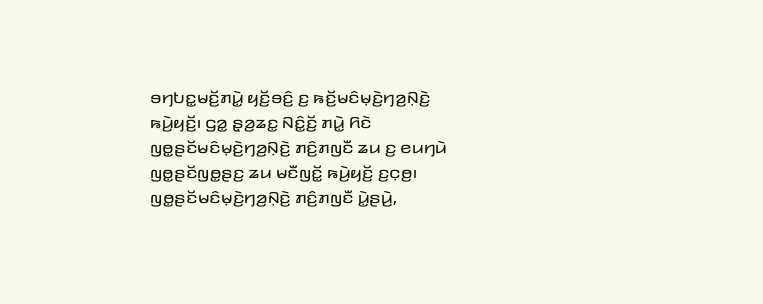ꤋꤚꤝꤢ꤭ꤗꤢꤩ꤬ꤊꤣꤧ꤭ ꤟꤢꤩ꤬ꤋꤢꤨ꤬ ꤢ꤬ ꤒꤢꤩ꤬ꤗꤢꤨꤗ꤫ꤢꤧ꤬ꤚꤤ꤬ꤡ꤫ꤢꤧ꤬ ꤒꤣꤧ꤬ꤟꤢꤩ꤬꤯ ꤞꤤ꤭ ꤔ꤫ꤤ꤬ꤘꤢ꤭ ꤡꤢꤨ꤭ꤢꤩ꤬ ꤊꤣꤧ꤭ ꤖꤢꤧ ꤜꤥ꤭ꤔꤢꤩꤗꤢꤨꤗ꤫ꤢꤧ꤬ꤚꤤ꤬ꤡ꤫ꤢꤧ꤬ ꤊꤢꤨ꤬ꤊꤜꤢꤪ ꤘꤣ ꤢ꤬ ꤕꤣꤚꤣꤧ ꤜꤥ꤭ꤔꤢꤩꤜꤥ꤭ꤔꤢ꤬ ꤘꤣ ꤗꤢꤪꤜꤢꤩ꤭ ꤒꤣꤧ꤬ꤟꤢꤩ꤬ ꤢ꤬ꤍ꤫ꤥ꤬꤯ ꤜꤥ꤭ꤔꤢꤩꤗꤢꤨꤗ꤫ꤢꤧ꤬ꤚꤤ꤬ꤡ꤫ꤢꤧ꤬ ꤊꤢꤨ꤬ꤊꤜꤢꤪ ꤣꤧ꤭ꤔꤣꤧ꤬,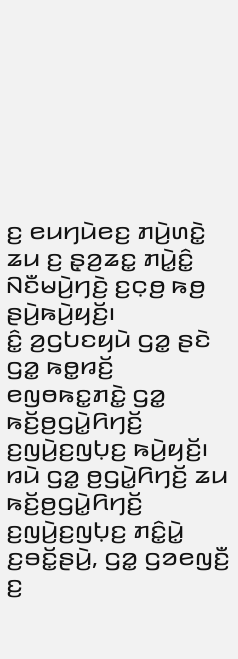ꤢ꤬ ꤕꤣꤚꤣꤧꤕꤢ꤬ ꤊꤣꤧ꤬ꤛꤢꤧ꤭ ꤘꤣ ꤢ꤬ ꤔ꤫ꤤ꤬ꤘꤢ꤭ ꤊꤣꤧ꤭ꤢꤨ꤭ ꤡꤢꤪꤗꤣꤧ꤬ꤚꤢꤧ꤬ ꤢ꤬ꤍ꤫ꤥ꤬ ꤒꤥ꤬ ꤔꤣꤧ꤬ꤒꤣꤧ꤬ꤟꤢꤩ꤬꤯
ꤢꤨ꤭ ꤤ꤬ꤞꤝꤢꤟꤣꤧ ꤞꤤ꤭ ꤔꤢꤧ ꤞꤤ꤭ ꤒꤥ꤭ꤙꤢꤩ꤬ ꤕꤜꤥꤒꤢ꤭ꤊꤢꤧ꤭ ꤞꤤ꤭ ꤒꤢꤩ꤬ꤥ꤬ꤞꤣꤧ꤭ꤖꤚꤢꤩ꤬ ꤢ꤬ꤜꤣꤧ꤬ꤢ꤬ꤜꤝ꤫ꤢ꤬ ꤒꤣꤧ꤬ꤟꤢꤩ꤬꤯ ꤙꤣꤧ ꤞꤤ꤭ ꤥ꤬ꤞꤣꤧ꤭ꤖꤚꤢꤩ꤬ ꤘꤣ ꤒꤢꤩ꤬ꤥ꤬ꤞꤣꤧ꤭ꤖꤚꤢꤩ꤬ ꤢ꤬ꤜꤣꤧ꤬ꤢ꤬ꤜꤝ꤫ꤢ꤬ ꤊꤢꤨ꤭ꤣꤧ꤭ ꤢ꤬ꤋꤢꤩ꤭ꤔꤣꤧ꤬, ꤞꤤ꤭ ꤞꤤꤕꤜꤢꤪ꤬ ꤢ꤬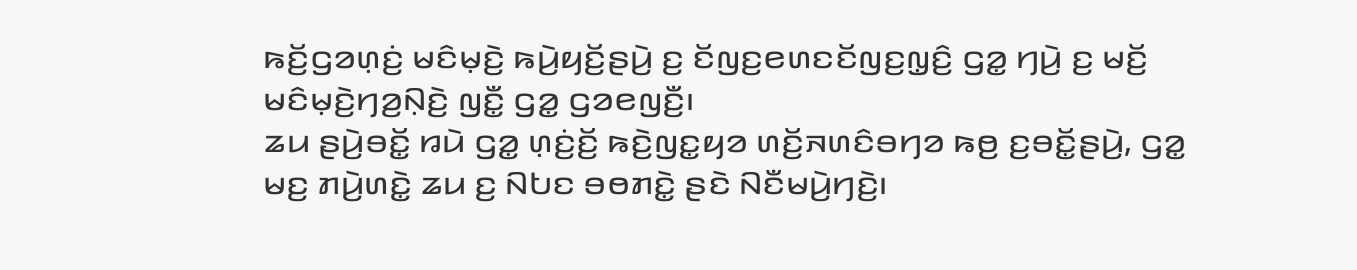ꤒꤢꤩ꤬ꤞꤤꤛ꤫ꤢꤦ꤬ ꤗꤢꤨꤗ꤫ꤢꤧ꤬ ꤒꤣꤧ꤬ꤟꤢꤩ꤬ꤔꤣꤧ꤬ ꤢ꤬ ꤢꤩꤜꤢ꤬ꤕꤛꤢꤢꤩꤜꤢ꤬ꤜ꤫ꤢꤨ꤬ ꤞꤤ꤭ ꤚꤣꤧ꤬ ꤢ꤬ ꤗꤢꤩ꤬ ꤗꤢꤨꤗ꤫ꤢꤧ꤬ꤚꤤ꤬ꤡ꤫ꤢꤧ꤬ ꤜꤢꤪ꤭ ꤞꤤ꤭ ꤞꤤꤕꤜꤢꤪ꤬꤯
ꤘꤣ ꤔꤣꤧ꤬ꤋꤢꤩ꤭ ꤙꤣꤧ ꤞꤤ꤭ ꤛ꤫ꤢꤦ꤬ꤢꤩ꤬ ꤒꤢꤧ꤬ꤜꤢ꤭ꤟꤤ ꤛꤢꤩ꤬ꤏꤛꤢꤨꤋꤚꤤ ꤒꤥ꤬ ꤢ꤬ꤋꤢꤩ꤭ꤔꤣꤧ꤬, ꤞꤤ꤭ ꤗꤢ꤬ ꤊꤣꤧ꤬ꤛꤢꤧ꤭ ꤘꤣ ꤢ꤬ ꤡꤝꤢ ꤋꤥꤊꤢꤧ꤭ ꤔꤢꤧ ꤡꤢꤪꤗꤣꤧ꤬ꤚꤢꤧ꤬꤯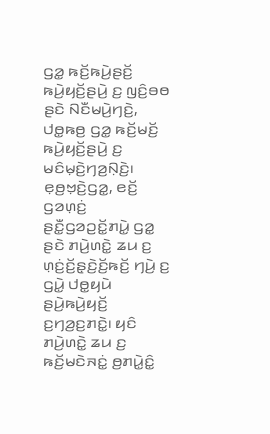ꤞꤤ꤭ ꤒꤢꤩ꤬ꤒꤣꤧ꤬ꤔꤢꤩ꤬ ꤒꤣꤧ꤬ꤟꤢꤩ꤬ꤔꤣꤧ꤬ ꤢ꤬ ꤜꤢꤨ꤬ꤋꤥ ꤔꤢꤧ ꤡꤢꤪꤗꤣꤧ꤬ꤚꤢꤧ꤬, ꤓꤥ꤭ꤒꤥ꤬ ꤞꤤ꤭ ꤒꤢꤩ꤬ꤗꤢꤩ꤬ ꤒꤣꤧ꤬ꤟꤢꤩ꤬ꤔꤣꤧ꤬ ꤢ꤬ ꤗꤢꤨꤗ꤫ꤢꤧ꤬ꤚꤤ꤬ꤡ꤫ꤢꤧ꤬꤯
ꤕ꤫ꤥ꤬ꤠ꤫ꤢꤧ꤬ꤞꤤ꤭, ꤕꤢꤩ꤬ ꤞꤤꤛ꤫ꤢꤦ꤬ ꤔꤢꤪ꤭ꤞꤤꤑꤢꤩ꤭ꤊꤣꤧ꤭ ꤞꤤ꤭ ꤔꤢꤧ ꤊꤣꤧ꤬ꤛꤢꤧ꤭ ꤘꤣ ꤢ꤬ ꤛ꤫ꤢꤦ꤬ꤢꤩ꤬ꤔ꤫ꤢꤧ꤬ꤢꤩ꤬ꤒꤢꤩ꤬ ꤚꤣꤧ꤬ ꤢ꤬ ꤞꤣꤧ꤭ ꤓꤥ꤭ꤟꤣꤧ ꤔꤣꤧ꤬ꤒꤣꤧ꤬ꤟꤢꤩ꤬ ꤢ꤬ꤚꤤ꤬ꤢ꤬ꤊꤢꤧ꤭꤯ ꤟꤢꤨ ꤊꤣꤧ꤬ꤛꤢꤧ꤭ ꤘꤣ ꤢ꤬ ꤒꤢꤩ꤬ꤗꤢꤧꤏꤢꤦ꤭ ꤥ꤬ꤊꤣꤧ꤭ꤢꤨ꤭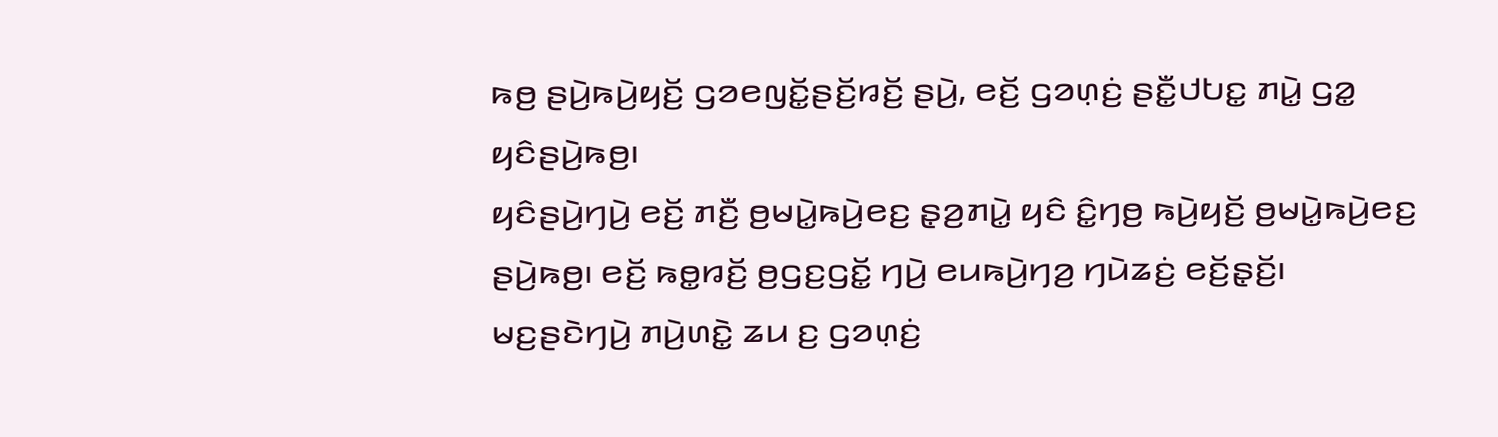ꤒꤥ꤬ ꤔꤣꤧ꤬ꤒꤣꤧ꤬ꤟꤢꤩ꤬ ꤞꤤꤕꤜꤢꤩ꤭ꤔꤢꤩ꤬ꤙꤢꤩ꤬ ꤔꤣꤧ꤬, ꤕꤢꤩ꤬ ꤞꤤꤛ꤫ꤢꤦ꤬ ꤔꤢꤪ꤭ꤓꤝꤢ꤭ ꤊꤣꤧ꤭ ꤞꤤ꤭ ꤟꤢꤨꤔꤣꤧ꤬ꤒꤥ꤬꤯
ꤟꤢꤨꤔꤣꤧ꤬ꤚꤣꤧ꤬ ꤕꤢꤩ꤬ ꤊꤢꤪ꤬ ꤥ꤬ꤗꤣꤧ꤭ꤒꤣꤧ꤬ꤕꤢ꤬ ꤔ꤫ꤤ꤬ꤊꤣꤧ꤭ ꤟꤢꤨ ꤢꤨ꤭ꤚꤥ꤬ ꤒꤣꤧ꤬ꤟꤢꤩ꤬ ꤥ꤬ꤗꤣꤧ꤭ꤒꤣꤧ꤬ꤕꤢ꤬ ꤔꤣꤧ꤬ꤒꤥ꤬꤯ ꤕꤢꤩ꤬ ꤒꤥ꤭ꤙꤢꤩ꤬ ꤥ꤬ꤞꤢ꤬ꤞꤢꤩ꤭ ꤚꤣꤧ꤬ ꤕꤣꤒꤣꤧ꤬ꤚꤤ꤬ ꤚꤣꤧꤘꤢꤦ꤬ ꤕꤢꤩ꤬ꤔ꤫ꤢꤩ꤬꤯
ꤗꤢ꤬ꤔꤢꤧꤚꤣꤧ꤬ ꤊꤣꤧ꤬ꤛꤢꤧ꤭ ꤘꤣ ꤢ꤬ ꤞꤤꤛ꤫ꤢꤦ꤬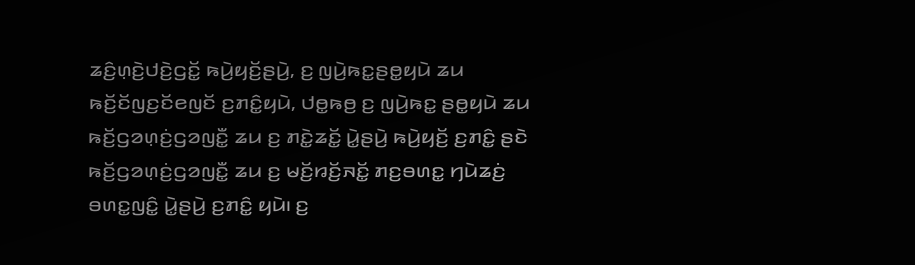ꤘꤢꤨ꤬ꤛ꤫ꤢꤧ꤬ꤓꤢꤧ꤬ꤞꤢꤩ꤭ ꤒꤣꤧ꤬ꤟꤢꤩ꤬ꤔꤣꤧ꤬, ꤢ꤬ ꤜꤣꤧ꤬ꤒꤢ꤭ꤔꤥ꤭ꤟꤣꤧ ꤘꤣ ꤒꤢꤩ꤬ꤢꤩꤜꤢ꤬ꤢꤩꤕꤜꤢꤩ ꤢ꤬ꤊꤢꤨ꤭ꤟꤣꤧ, ꤓꤥ꤭ꤒꤥ꤬ ꤢ꤬ ꤜꤣꤧ꤬ꤒꤢ꤭ ꤔꤥ꤭ꤟꤣꤧ ꤘꤣ ꤒꤢꤩ꤬ꤞꤤꤛ꤫ꤢꤦ꤬ꤞꤤꤜꤢꤪ꤭ ꤘꤣ ꤢ꤬ ꤊꤢꤧ꤭ꤘꤢꤩ꤭ ꤣꤧ꤭ꤔꤣꤧ꤬ ꤒꤣꤧ꤬ꤟꤢꤩ꤬ ꤢ꤬ꤊꤢꤨ꤭ ꤔꤢꤧ ꤒꤢꤩ꤬ꤞꤤꤛ꤫ꤢꤦ꤬ꤞꤤꤜꤢꤪ꤭ ꤘꤣ ꤢ꤬ ꤗꤢꤩ꤬ꤙꤢꤩ꤬ꤏꤢꤩ꤭ ꤊꤢ꤬ꤋꤛꤢ꤭ ꤚꤣꤧꤘꤢꤦ꤬ ꤋꤛꤢ꤭ꤜꤢꤨ꤭ ꤣꤧ꤭ꤔꤣꤧ꤬ ꤢ꤬ꤊꤢꤨ꤭ ꤟꤣꤧ꤯ ꤢ꤬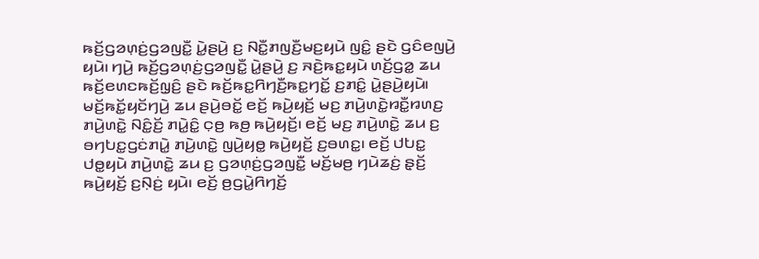ꤒꤢꤩ꤬ꤞꤤꤛ꤫ꤢꤦ꤬ꤞꤤꤜꤢꤪ꤭ ꤣꤧ꤭ꤔꤣꤧ꤬ ꤢ꤬ ꤡꤢꤪ꤭ꤊꤜꤢꤪ꤬ꤗꤢ꤬ꤟꤣꤧ ꤜꤢꤨ꤭ ꤔꤢꤧ ꤞꤢꤨꤕꤜꤣꤧ꤬ ꤟꤣꤧ꤯ ꤚꤣꤧ꤬ ꤒꤢꤩ꤬ꤞꤤꤛ꤫ꤢꤦ꤬ꤞꤤꤜꤢꤪ꤭ ꤣꤧ꤭ꤔꤣꤧ꤬ ꤢ꤬ ꤏꤢꤧ꤬ꤒꤢ꤭ꤟꤣꤧ ꤛꤢꤩ꤬ꤞꤤ꤭ ꤘꤣ ꤒꤢꤩ꤬ꤕꤛꤢꤒꤢꤩ꤬ꤜ꤫ꤢꤨ꤬ ꤔꤢꤧ ꤒꤢꤩ꤬ꤒꤢ꤭ꤖꤚꤢꤪ꤬ꤒꤢ꤭ꤚꤢꤩ꤭ ꤢ꤬ꤊꤢꤨ꤭ ꤣꤧ꤭ꤔꤣꤧ꤬ꤟꤣꤧ꤯
ꤗꤢꤩ꤬ꤒꤢꤩ꤭ꤟꤢꤩꤚꤣꤧ꤬ ꤘꤣ ꤔꤣꤧ꤬ꤋꤢꤩ꤭ ꤕꤢꤩ꤬ ꤒꤣꤧ꤬ꤟꤢꤩ꤬ ꤗꤢ꤬ ꤊꤣꤧ꤬ꤛꤢꤧ꤭ꤙꤢꤪ꤭ꤙꤛꤢ꤬ ꤊꤣꤧ꤬ꤛꤢꤧ꤭ ꤡꤢꤨ꤭ꤢꤩ꤬ ꤊꤣꤧ꤭ꤢꤨ꤭ ꤍ꤫ꤥ꤬ ꤒꤥ꤬ ꤒꤣꤧ꤬ꤟꤢꤩ꤬꤯ ꤕꤢꤩ꤬ ꤗꤢ꤬ ꤊꤣꤧ꤬ꤛꤢꤧ꤭ ꤘꤣ ꤢ꤬ ꤋꤚꤝꤢ꤭ꤞꤢꤦꤊꤣꤧ꤭ ꤊꤣꤧ꤬ꤛꤢꤧ꤭ ꤜꤣꤧ꤬ꤟꤥ꤭ ꤒꤣꤧ꤬ꤟꤢꤩ꤬ ꤢ꤬ꤋꤛꤢ꤭꤯ ꤕꤢꤩ꤬ ꤓꤝꤢ꤭ ꤓꤥ꤭ꤟꤣꤧ ꤊꤣꤧ꤬ꤛꤢꤧ꤭ ꤘꤣ ꤢ꤬ ꤞꤤꤛ꤫ꤢꤦ꤬ꤞꤤꤜꤢꤪ꤭ ꤗꤢꤩ꤬ꤗꤥ꤬ ꤚꤣꤧꤘꤢꤦ꤬ ꤔ꤫ꤢꤩ꤬ ꤒꤣꤧ꤬ꤟꤢꤩ꤬ ꤢ꤬ꤡ꤫ꤢꤦ꤬ ꤟꤣꤧ꤯ ꤕꤢꤩ꤬ ꤥ꤬ꤞꤣꤧ꤭ꤖꤚꤢꤩ꤬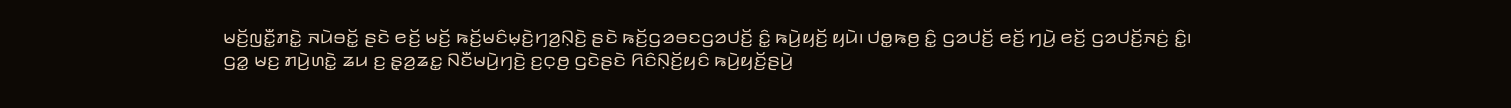ꤗꤢꤩ꤬ꤜꤢꤪ꤭ꤊꤢꤧ꤭ ꤏꤣꤧꤋꤢꤩ꤭ ꤔꤢꤧ ꤕꤢꤩ꤬ ꤗꤢꤩ꤬ ꤒꤢꤩ꤬ꤗꤢꤨꤗ꤫ꤢꤧ꤬ꤚꤤ꤬ꤡ꤫ꤢꤧ꤬ ꤔꤢꤧ ꤒꤢꤩ꤬ꤞꤤꤋꤢꤞꤤꤓꤢꤩ꤬ ꤢꤨ꤭ ꤒꤣꤧ꤬ꤟꤢꤩ꤬ ꤟꤣꤧ꤯ ꤓꤥ꤭ꤒꤥ꤬ ꤢꤨ꤭ ꤞꤤꤓꤢꤩ꤬ ꤕꤢꤩ꤬ ꤚꤣꤧ꤬ ꤕꤢꤩ꤬ ꤞꤤꤓꤢꤩ꤬ꤏꤢꤦ꤬ ꤢꤨ꤭꤯
ꤞꤤ꤭ ꤗꤢ꤬ ꤊꤣꤧ꤬ꤛꤢꤧ꤭ ꤘꤣ ꤢ꤬ ꤔ꤫ꤤ꤬ꤘꤢ꤭ ꤡꤢꤪꤗꤣꤧ꤬ꤚꤢꤧ꤬ ꤢ꤬ꤍ꤫ꤥ꤬ ꤞꤢꤧꤔꤢꤧ ꤖꤢꤨꤡ꤫ꤢꤩ꤬ꤟꤢꤨ ꤒꤣꤧ꤬ꤟꤢꤩ꤬ꤔꤣꤧ꤬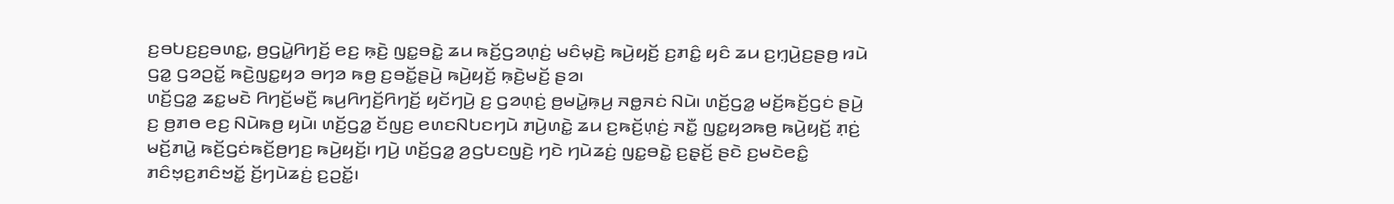ꤢ꤬ꤋꤝꤢ꤬ꤢ꤬ꤋꤛꤢ꤭, ꤥ꤬ꤞꤣꤧ꤭ꤖꤚꤢꤩ꤬ ꤕꤢ꤬ ꤒ꤫ꤢꤧ꤬ ꤜꤢ꤭ꤋꤢꤧ꤭ ꤘꤣ ꤒꤢꤩ꤬ꤞꤤꤛ꤫ꤢꤦ꤬ ꤗꤢꤨꤗ꤫ꤢꤧ꤬ ꤒꤣꤧ꤬ꤟꤢꤩ꤬ ꤢ꤬ꤊꤢꤨ꤭ ꤟꤢꤨ ꤘꤣ ꤢ꤬ꤚ꤫ꤣꤧ꤬ꤢ꤬ꤔꤥ꤬ ꤙꤣꤧ ꤞꤤ꤭ ꤞꤤꤑꤢꤩ꤭ ꤒꤢꤧ꤬ꤜꤢ꤭ꤟꤤ ꤋꤚꤤ ꤒꤥ꤬ ꤢ꤬ꤋꤢꤩ꤭ꤔꤣꤧ꤬ ꤒꤣꤧ꤬ꤟꤢꤩ꤬ ꤒ꤫ꤢꤧ꤬ꤗꤢꤩ꤬ ꤔꤤ꤯
ꤛꤢꤩ꤬ꤞꤤ꤭ ꤘꤢ꤭ꤗꤢꤧ ꤖꤚꤢꤩ꤬ꤗꤢꤪ꤬ ꤒꤣ꤬ꤖꤚꤢꤩ꤬ꤖꤚꤢꤩ꤬ ꤟꤢꤩꤚꤣꤧ꤬ ꤢ꤬ ꤞꤤꤛ꤫ꤢꤦ꤬ ꤥ꤬ꤗꤣꤧ꤭ꤒ꤫ꤣ꤬ ꤏꤥ꤭ꤏꤢꤦ ꤡꤣꤧ꤯ ꤛꤢꤩ꤬ꤞꤤ꤭ ꤗꤢꤩ꤬ꤒꤢꤩ꤬ꤞꤢꤦ ꤔꤣꤧ꤬ ꤢ꤬ ꤥ꤬ꤊꤥ ꤕꤢ꤬ ꤡꤣꤧꤒꤥ꤬ ꤟꤣꤧ꤯ ꤛꤢꤩ꤬ꤞꤤ꤭ ꤢꤩꤜꤢ꤬ ꤕꤛꤢꤡꤝꤢꤚꤣꤧ ꤊꤣꤧ꤬ꤛꤢꤧ꤭ ꤘꤣ ꤢ꤬ꤒꤢꤩ꤬ꤛ꤫ꤢꤦ꤬ ꤏꤢꤪ꤭ ꤜꤢ꤭ꤟꤤꤒꤥ꤬ ꤒꤣꤧ꤬ꤟꤢꤩ꤬ ꤊ꤫ꤢꤦ꤬ ꤗꤢꤩ꤬ꤊꤣꤧ꤭ ꤒꤢꤩ꤬ꤞꤢꤦꤒꤢꤩ꤬ꤥ꤬ꤚꤢ꤬ ꤒꤣꤧ꤬ꤟꤢꤩ꤬꤯ ꤚꤣꤧ꤬ ꤛꤢꤩ꤬ꤞꤤ꤭ ꤤ꤬ꤞꤝꤢꤜꤢꤧ꤬ ꤚꤢꤧ ꤚꤣꤧꤘꤢꤦ꤬ ꤜꤢ꤭ꤋꤢꤧ꤭ ꤢ꤬ꤔ꤫ꤢꤩ꤬ ꤔꤢꤧ ꤢ꤬ꤗꤢꤧꤕꤢꤨ꤭ ꤊꤢꤨꤠ꤫ꤢ꤬ꤊꤢꤨꤠꤢꤩ꤭ ꤢꤩ꤬ꤚꤣꤧꤘꤢꤦ꤬ ꤢ꤬ꤑꤢꤩ꤭꤯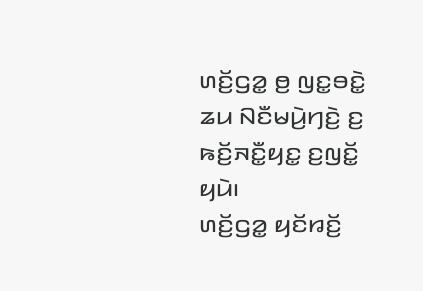ꤛꤢꤩ꤬ꤞꤤ꤭ ꤥ꤬ ꤜꤢ꤭ꤋꤢꤧ꤭ ꤘꤣ ꤡꤢꤪꤗꤣꤧ꤬ꤚꤢꤧ꤬ ꤢ꤬ ꤒꤢꤩ꤬ꤏꤢꤪ꤭ꤟꤢ꤭ ꤢ꤬ꤜꤢꤩ꤭ ꤟꤣꤧ꤯
ꤛꤢꤩ꤬ꤞꤤ꤭ ꤟꤢꤩꤙꤢꤩ꤬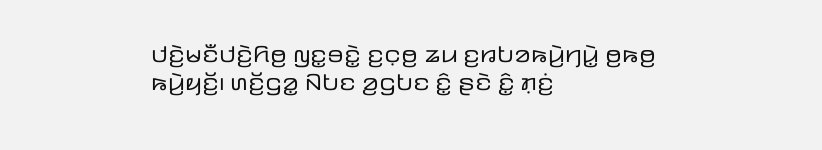ꤓꤢꤧ꤬ꤗꤢꤪꤓꤢꤧ꤬ꤖꤥ꤬ ꤜꤢ꤭ꤋꤢꤧ꤭ ꤢ꤬ꤍ꤫ꤥ꤬ ꤘꤣ ꤢ꤬ꤙꤝꤤꤒꤣꤧ꤬ꤚꤣꤧ꤭ ꤥ꤬ꤒꤥ꤬ ꤒꤣꤧ꤬ꤟꤢꤩ꤬꤯ ꤛꤢꤩ꤬ꤞꤤ꤭ ꤡꤝꤢ ꤤ꤬ꤞꤝꤢ ꤢꤨ꤭ ꤔꤢꤧ ꤢꤨ꤭ ꤊ꤫ꤢꤦ꤬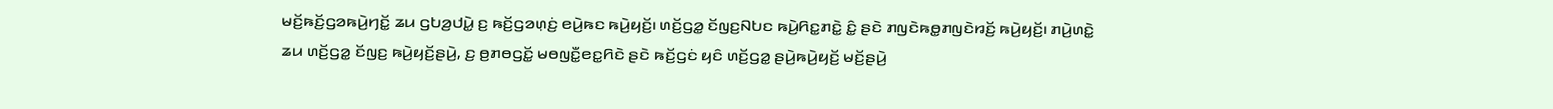ꤗꤢꤩ꤬ꤒꤢꤩ꤬ꤞꤤꤒꤣꤧ꤬ꤚꤢꤩ꤭ ꤘꤣ ꤞꤝꤤ꤬ꤓꤣꤧ꤭ ꤢ꤬ ꤒꤢꤩ꤬ꤞꤤꤛ꤫ꤢꤦ꤬ ꤕꤣꤧ꤬ꤒꤢ ꤒꤣꤧ꤬ꤟꤢꤩ꤬꤯ ꤛꤢꤩ꤬ꤞꤤ꤭ ꤢꤩꤜꤢ꤬ꤡꤝꤢ ꤒꤣꤧ꤬ꤖꤢ꤭ꤊꤢꤧ꤭ ꤢꤨ꤭ ꤔꤢꤧ ꤊꤜꤢꤧꤒꤥ꤭ꤊꤜꤢꤧꤙꤢꤩ꤬ ꤒꤣꤧ꤬ꤟꤢꤩ꤬꤯ ꤊꤣꤧ꤬ꤛꤢꤧ꤭ ꤘꤣ ꤛꤢꤩ꤬ꤞꤤ꤭ ꤢꤩꤜꤢ꤬ ꤒꤣꤧ꤬ꤟꤢꤩ꤬ꤔꤣꤧ꤬, ꤢ꤬ ꤥ꤬ꤊꤥꤞꤢꤩ꤭ ꤗꤥꤜꤢꤪ꤭ꤕꤢ꤭ꤖꤢꤧ ꤔꤢꤧ ꤒꤢꤩ꤬ꤞꤢꤦ ꤟꤢꤨ ꤛꤢꤩ꤬ꤞꤤ꤭ ꤔꤣꤧ꤬ꤒꤣꤧ꤬ꤟꤢꤩ꤬ ꤗꤢꤩ꤬ꤔꤣꤧ꤬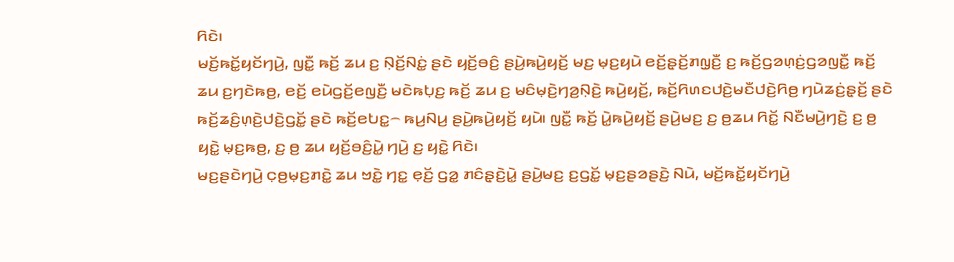ꤖꤢꤧ꤯
ꤗꤢꤩ꤬ꤒꤢꤩ꤭ꤟꤢꤩꤚꤣꤧ꤬, ꤜꤢꤪ꤭ ꤒꤢꤩ꤬ ꤘꤣ ꤢ꤬ ꤡ꤫ꤢꤩ꤬ꤡꤢꤦ꤭ ꤔꤢꤧ ꤟꤢꤩ꤬ꤋꤢꤨ꤬ ꤔꤣꤧ꤬ꤒꤣꤧ꤬ꤟꤢꤩ꤬ ꤗꤢ꤬ ꤗ꤫ꤢ꤬ꤟꤣꤧ ꤕꤢꤩ꤬ꤔ꤫ꤢꤩ꤬ꤊꤜ꤫ꤢꤪ꤬ ꤢ꤬ ꤒꤢꤩ꤬ꤞꤤꤛ꤫ꤢꤦ꤬ꤞꤤꤜꤢꤪ꤭ ꤒꤢꤩ꤬ ꤘꤣ ꤢ꤬ꤚꤢꤧꤒꤥ꤬, ꤕꤢꤩ꤬ ꤕꤣꤧꤞꤢꤩ꤬ꤕꤜꤢꤪ꤬ ꤗꤢꤧꤒꤝ꤫ꤢ꤬ ꤒꤢꤩ꤬ ꤘꤣ ꤢ꤬ ꤗꤢꤨꤗ꤫ꤢꤧ꤬ꤚꤤ꤬ꤡ꤫ꤢꤧ꤬ ꤒꤣꤧ꤬ꤟꤢꤩ꤬, ꤒꤢꤩ꤬ꤖꤛꤢꤓꤢꤧ꤬ꤗꤢꤪꤓꤢꤧ꤬ꤖꤥ꤬ ꤚꤣꤧꤘꤢꤦ꤬ꤔ꤫ꤢꤩ꤬ ꤔꤢꤧ ꤒꤢꤩ꤬ꤘꤢꤨ꤬ꤛ꤫ꤢꤧ꤬ꤓꤢꤧ꤬ꤞꤢꤩ꤭ ꤔꤢꤧ ꤒꤢꤩ꤬ꤕꤝꤢ꤭꤮ ꤒꤣ꤬ꤡꤣ꤬ ꤔꤣꤧ꤬ꤒꤣꤧ꤬ꤟꤢꤩ꤬ ꤟꤣꤧ꤯ ꤜꤢꤪ꤭ ꤒꤢꤩ꤬ ꤣꤧ꤭ꤒꤣꤧ꤬ꤟꤢꤩ꤬ ꤔꤣꤧ꤬ꤗꤢ꤬ ꤢ꤬ ꤥ꤬ꤘꤣ ꤖꤢꤩ꤭ ꤡꤢꤪꤗꤣꤧ꤬ꤚꤢꤧ꤬ ꤢ꤬ ꤥ꤬ ꤟꤢꤧ꤭ ꤗ꤫ꤢ꤬ꤒꤥ꤬, ꤢ꤬ ꤥ꤬ ꤘꤣ ꤟꤢꤩ꤬ꤋꤢꤨ꤬ꤣꤧ꤭ ꤚꤣꤧ꤬ ꤢ꤬ ꤟꤢꤧ꤭ ꤖꤢꤧ꤯
ꤗꤢ꤬ꤔꤢꤧꤚꤣꤧ꤬ ꤍ꤫ꤥ꤬ꤗ꤫ꤢ꤬ꤊꤢꤧ꤭ ꤘꤣ ꤠꤢꤧ꤭ ꤚꤢ꤭ ꤕ꤫ꤢꤩ꤬ ꤞꤤ꤭ ꤊꤢꤨꤔ꤫ꤢꤧ꤬ꤣꤧ꤭ ꤔꤣꤧ꤬ꤗꤢ꤬ ꤢ꤬ꤞꤢꤩ꤭ ꤗ꤫ꤢ꤬ꤔꤤꤔꤢꤧ꤬ ꤡꤣꤧ, ꤗꤢꤩ꤬ꤒꤢꤩ꤭ꤟꤢꤩꤚꤣꤧ꤬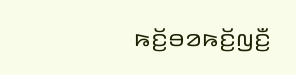ꤒꤢꤩ꤬ꤋꤤꤒꤢꤩ꤬ꤜꤢꤪ꤬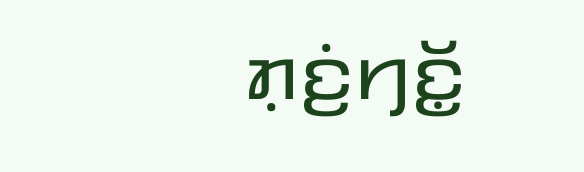ꤊ꤫ꤢꤦ꤬ꤚꤢꤩ꤭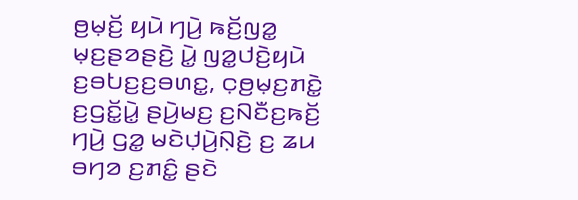ꤥ꤬ꤗ꤫ꤢꤩ꤬ ꤟꤣꤧ ꤚꤣꤧ꤬ ꤒꤢꤩ꤬ꤜꤤ꤭ ꤗ꤫ꤢ꤬ꤔꤤꤔꤢꤧ꤬ ꤣꤧ꤭ ꤜꤤ꤭ꤓꤢꤧ꤬ꤟꤣꤧ ꤢ꤬ꤋꤝꤢ꤬ꤢ꤬ꤋꤛꤢ꤭, ꤍ꤫ꤥ꤬ꤗ꤫ꤢ꤬ꤊꤢꤧ꤭ ꤢ꤬ꤞꤢꤩ꤭ꤣꤧ꤭ ꤔꤣꤧ꤬ꤗꤢ꤬ ꤢ꤬ꤡꤢꤪꤢ꤬ꤒꤢꤩ꤬ ꤚꤣꤧ꤬ ꤞꤤ꤭ ꤗꤢꤧꤓ꤫ꤣꤧ꤬ꤡ꤫ꤢꤧ꤬ ꤢ꤬ ꤘꤣ ꤋꤚꤤ ꤢ꤬ꤊꤢꤨ꤭ ꤔꤢꤧ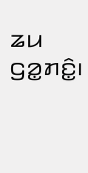ꤘꤣ ꤞꤤ꤭ꤊꤢꤨ꤭꤯